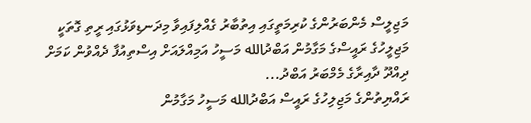މަޖިލީސް މެންބަރުންގެ ކުރިމަތީގައި އިތުބާރު ގެއްލިފައިވާ މިދަނޑިވަޅުގައި ރީތި ގޮތަކީ މަޖިލީހުގެ ރައީސްގެ މަގާމުން އަބްދުالله މަސީހު އަމިއްލައަށް އިސްތިއުފާ ދެއްވުން ކަމަށް ދިއްދޫ ދާއިރާގެ މެމްބަރު އަބްދު...
ރައްޔިތުންގެ މަޖިލިހުގެ ރައީސް އަބްދުالله މަސީހު މަގާމުން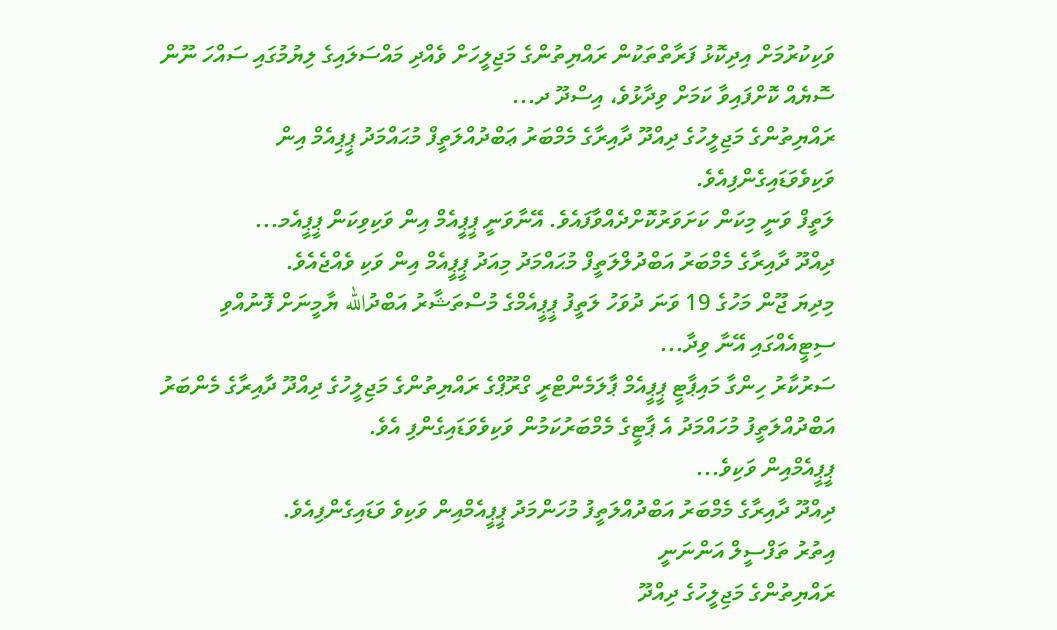ވަކިކުރުމަށް އިދިކޮޅު ފަރާތްތަކުން ރައްޔިތުންގެ މަޖިލީހަށް ވެއްދި މައްސަލައިގެ ލިޔުމުގައި ސައްހަ ނޫން ސޮޔެއް ކޮށްފައިވާ ކަމަށް ވިދާޅުވެ، އިސްދޫ ދ...
ރައްޔިތުންގެ މަޖިލީހުގެ ދިއްދޫ ދާއިރާގެ މެމްބަރު ޢަބްދުއްލަތީފް މުޙައްމަދު ޕީޕިއެމް އިން ވަކިވެވަޑައިގެންފިއެވެ.
ލަތީފް ވަނީ މިކަން ކަށަވަރުކޮށްދެއްވާފައެވެ. އޭނާވަނީ ޕީޕީއެމް އިން ވަކިވިކަން ޕީޕީއެމ...
ދިއްދޫ ދާއިރާގެ މެމްބަރު އަބްދުލްލަތީފް މުޙައްމަދު މިއަދު ޕީޕީއެމް އިން ވަކި ވެއްޖެއެވެ.
މިދިޔަ ޖޫން މަހުގެ 19 ވަނަ ދުވަހު ލަތީފު ޕީޕީއެމްގެ މުސްތަޝާރު އަބްދުالله ޔާމީނަށް ފޮނުއްވި ސިޓީއެއްގައި އޭނާ ވިދާ...
ސަރުކާރު ހިންގާ މައިޕާޓީ ޕީޕީއެމް ޕާލަމެންޓްރީ ގްރޫޕްގެ ރައްޔިތުންގެ މަޖިލީހުގެ ދިއްދޫ ދާއިރާގެ މެންބަރު އަބްދުއްލަތީފު މުހައްމަދު އެ ޕާޓީގެ މެމްބަރުކަމުން ވަކިވެވަޑައިގެންފި އެވެ.
ޕީޕީއެމްއިން ވަކިވެ...
ދިއްދޫ ދާއިރާގެ މެމްބަރު އަބްދުއްލަތީފު މުހަންމަދު ޕީޕީއެމްއިން ވަކިވެ ވަޑައިގެންފިއެވެ.
އިތުރު ތަފްސީލް އަންނަނީ
ރައްޔިތުންގެ މަޖިލީހުގެ ދިއްދޫ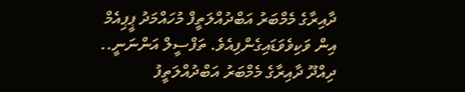ދާއިރާގެ މެމްބަރު އަބްދުއްލަތީފް މުހައްމަދު ޕީޕިއެމް އިން ވަކިވެވަޑައިގެންފިއެވެ. ތަފްސީލް އަންނަނީ..
ދިއްދޫ ދާއިރާގެ މެމްބަރު އަބްދުއްލަތީފު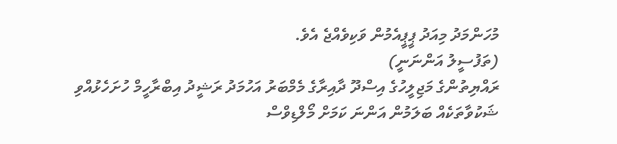މުހަންމަދު މިއަދު ޕީޕީއެމުން ވަކިވެއްޖެ އެވެ.
(ތަފުސީލު އަންނަނީ)
ރައްޔިތުންގެ މަޖިލީހުގެ އިސްދޫ ދާއިރާގެ މެމްބަރު އަހުމަދު ރަޝީދު އިބްރާހީމް ހުށަހެޅުއްވި ޝަކުވާތަކެއް ބަލަމުން އަންނަ ކަމަށް މޯލްޑިވްސް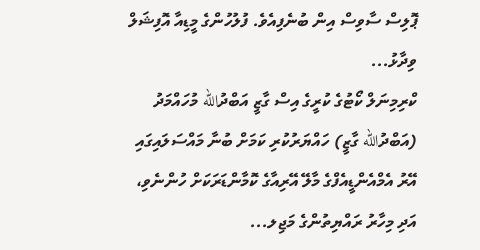ޕޮލިސް ސާވިސް އިން ބުނެފިއެވެ. ފުލުހުންގެ މީޑިއާ އޮފިޝަލް ވިދާޅު...
ކްރިމިނަލް ކޯޓުގެ ކުރީގެ އިސް ގާޒީ އަބްދުالله މުހައްމަދު (އަބްދުالله ގާޒީ) ހައްޔަރުކުރި ކަމަށް ބުނާ މައްސަލައިގައި އޭރު އެމްއެންޑީއެފްގެ މާލޭ އޭރިއާގެ ކޮމާންޑަރަކަށް ހުންނެވި، އަދި މިހާރު ރައްޔިތުންގެ މަޖިލ...